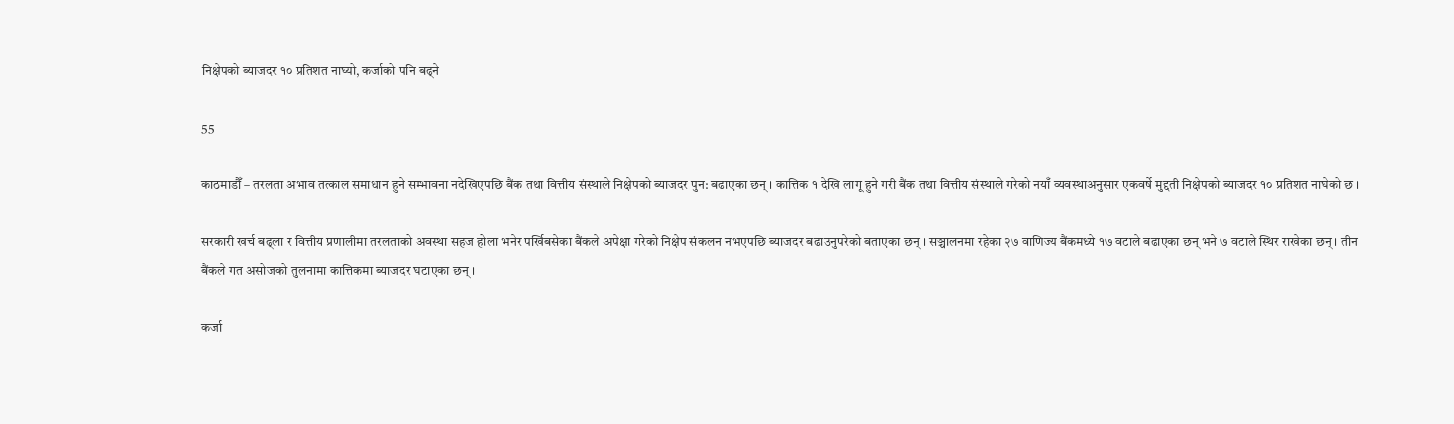निक्षेपको ब्याजदर १० प्रतिशत नाघ्यो, कर्जाको पनि बढ्ने

55

काठमाडौँ – तरलता अभाव तत्काल समाधान हुने सम्भावना नदेखिएपछि बैंक तथा वित्तीय संस्थाले निक्षेपको ब्याजदर पुन: बढाएका छन् । कात्तिक १ देखि लागू हुने गरी बैंक तथा वित्तीय संस्थाले गरेको नयाँ व्यवस्थाअनुसार एकवर्षे मुद्दती निक्षेपको ब्याजदर १० प्रतिशत नाघेको छ ।

सरकारी खर्च बढ्ला र वित्तीय प्रणालीमा तरलताको अवस्था सहज होला भनेर पर्खिबसेका बैंकले अपेक्षा गरेको निक्षेप संकलन नभएपछि ब्याजदर बढाउनुपरेको बताएका छन् । सञ्चालनमा रहेका २७ वाणिज्य बैंकमध्ये १७ वटाले बढाएका छन् भने ७ वटाले स्थिर राखेका छन् । तीन बैंकले गत असोजको तुलनामा कात्तिकमा ब्याजदर घटाएका छन् ।

कर्जा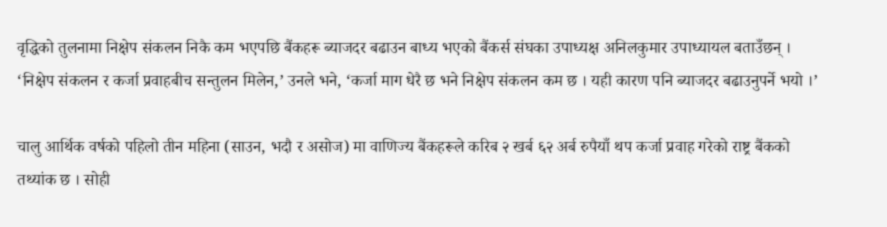वृद्धिको तुलनामा निक्षेप संकलन निकै कम भएपछि बैंकहरू ब्याजदर बढाउन बाध्य भएको बैंकर्स संघका उपाध्यक्ष अनिलकुमार उपाध्यायल बताउँछन् । ‘निक्षेप संकलन र कर्जा प्रवाहबीच सन्तुलन मिलेन,’ उनले भने, ‘कर्जा माग धेरै छ भने निक्षेप संकलन कम छ । यही कारण पनि ब्याजदर बढाउनुपर्ने भयो ।’

चालु आर्थिक वर्षको पहिलो तीन महिना (साउन, भदौ र असोज) मा वाणिज्य बैंकहरूले करिब २ खर्ब ६२ अर्ब रुपैयाँ थप कर्जा प्रवाह गरेको राष्ट्र बैंकको तथ्यांक छ । सोही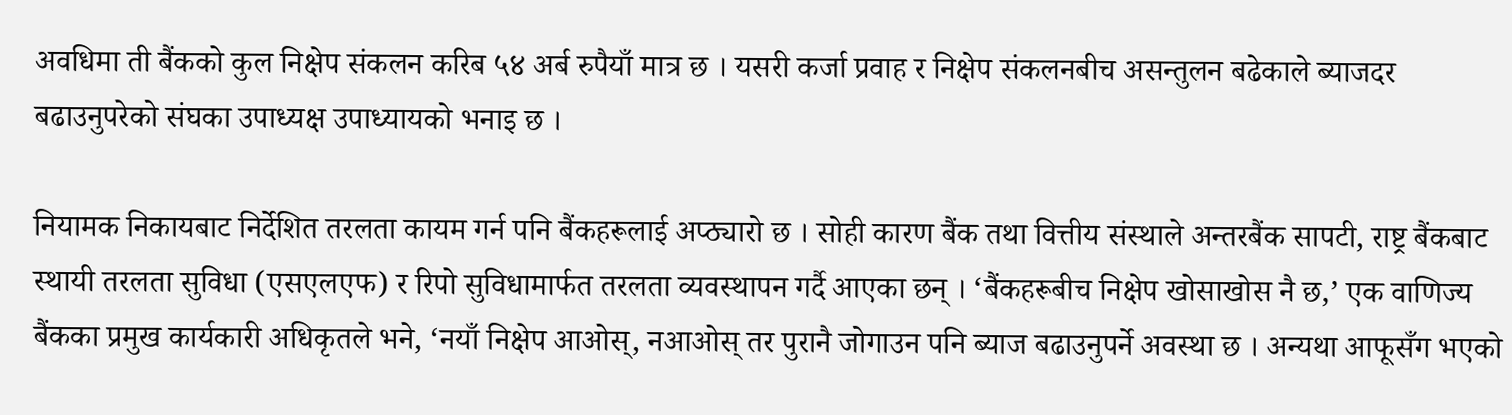अवधिमा ती बैंकको कुल निक्षेप संकलन करिब ५४ अर्ब रुपैयाँ मात्र छ । यसरी कर्जा प्रवाह र निक्षेप संकलनबीच असन्तुलन बढेकाले ब्याजदर बढाउनुपरेको संघका उपाध्यक्ष उपाध्यायको भनाइ छ ।

नियामक निकायबाट निर्देशित तरलता कायम गर्न पनि बैंकहरूलाई अप्ठ्यारो छ । सोही कारण बैंक तथा वित्तीय संस्थाले अन्तरबैंक सापटी, राष्ट्र बैंकबाट स्थायी तरलता सुविधा (एसएलएफ) र रिपो सुविधामार्फत तरलता व्यवस्थापन गर्दै आएका छन् । ‘बैंकहरूबीच निक्षेप खोसाखोस नै छ,’ एक वाणिज्य बैंकका प्रमुख कार्यकारी अधिकृतले भने, ‘नयाँ निक्षेप आओस्, नआओस् तर पुरानै जोगाउन पनि ब्याज बढाउनुपर्ने अवस्था छ । अन्यथा आफूसँग भएको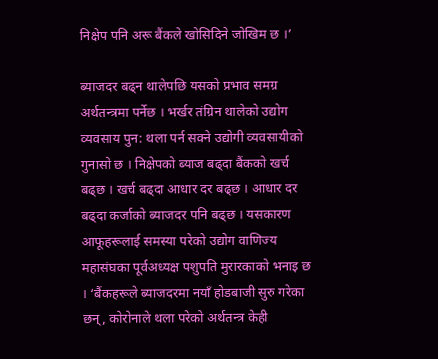निक्षेप पनि अरू बैंकले खोसिदिने जोखिम छ ।’

ब्याजदर बढ्न थालेपछि यसको प्रभाव समग्र अर्थतन्त्रमा पर्नेछ । भर्खर तंग्रिन थालेको उद्योग व्यवसाय पुन: थला पर्न सक्ने उद्योगी व्यवसायीको गुनासो छ । निक्षेपको ब्याज बढ्दा बैंकको खर्च बढ्छ । खर्च बढ्दा आधार दर बढ्छ । आधार दर बढ्दा कर्जाको ब्याजदर पनि बढ्छ । यसकारण आफूहरूलाई समस्या परेको उद्योग वाणिज्य महासंघका पूर्वअध्यक्ष पशुपति मुरारकाको भनाइ छ । ‘बैंकहरूले ब्याजदरमा नयाँ होडबाजी सुरु गरेका छन्, कोरोनाले थला परेको अर्थतन्त्र केही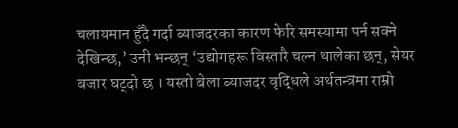चलायमान हुँदै गर्दा ब्याजदरका कारण फेरि समस्यामा पर्न सक्ने देखिन्छ,’ उनी भन्छन् ‘उद्योगहरू विस्तारै चल्न थालेका छन्, सेयर बजार घट्दो छ । यस्तो बेला ब्याजदर वृद्धिले अर्थतन्त्रमा राम्रो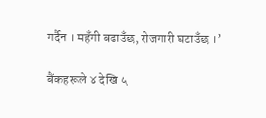गर्दैन । महँगी बढाउँछ, रोजगारी घटाउँछ ।’

बैंकहरूले ४ देखि ५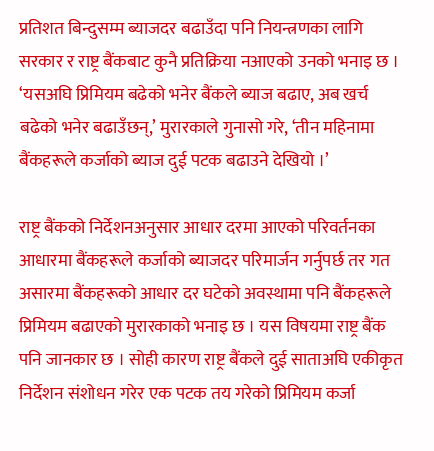प्रतिशत बिन्दुसम्म ब्याजदर बढाउँदा पनि नियन्त्रणका लागि सरकार र राष्ट्र बैंकबाट कुनै प्रतिक्रिया नआएको उनको भनाइ छ । ‘यसअघि प्रिमियम बढेको भनेर बैंकले ब्याज बढाए, अब खर्च बढेको भनेर बढाउँछन्,’ मुरारकाले गुनासो गरे, ‘तीन महिनामा बैंकहरूले कर्जाको ब्याज दुई पटक बढाउने देखियो ।’

राष्ट्र बैंकको निर्देशनअनुसार आधार दरमा आएको परिवर्तनका आधारमा बैंकहरूले कर्जाको ब्याजदर परिमार्जन गर्नुपर्छ तर गत असारमा बैंकहरूको आधार दर घटेको अवस्थामा पनि बैंकहरूले प्रिमियम बढाएको मुरारकाको भनाइ छ । यस विषयमा राष्ट्र बैंक पनि जानकार छ । सोही कारण राष्ट्र बैंकले दुई साताअघि एकीकृत निर्देशन संशोधन गरेर एक पटक तय गरेको प्रिमियम कर्जा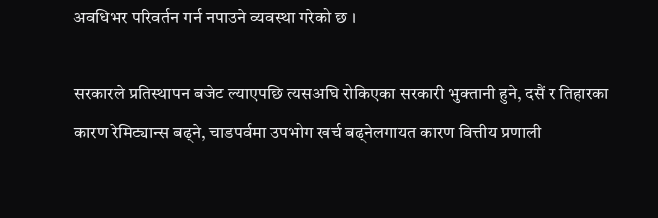अवधिभर परिवर्तन गर्न नपाउने व्यवस्था गरेको छ ।

सरकारले प्रतिस्थापन बजेट ल्याएपछि त्यसअघि रोकिएका सरकारी भुक्तानी हुने, दसैं र तिहारका कारण रेमिट्यान्स बढ्ने, चाडपर्वमा उपभोग खर्च बढ्नेलगायत कारण वित्तीय प्रणाली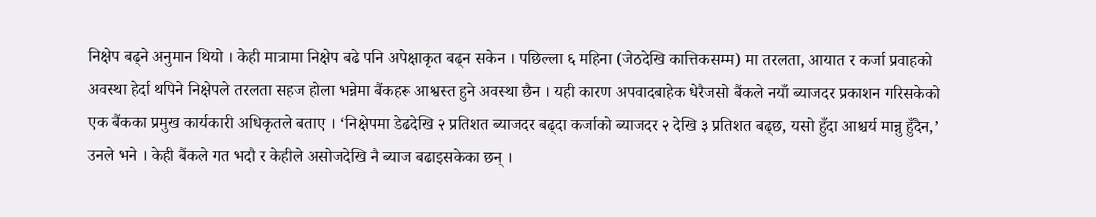निक्षेप बढ्ने अनुमान थियो । केही मात्रामा निक्षेप बढे पनि अपेक्षाकृत बढ्न सकेन । पछिल्ला ६ महिना (जेठदेखि कात्तिकसम्म) मा तरलता, आयात र कर्जा प्रवाहको अवस्था हेर्दा थपिने निक्षेपले तरलता सहज होला भन्नेमा बैंकहरू आश्वस्त हुने अवस्था छैन । यही कारण अपवादबाहेक धेरैजसो बैंकले नयाँ ब्याजदर प्रकाशन गरिसकेको एक बैंकका प्रमुख कार्यकारी अधिकृतले बताए । ‘निक्षेपमा डेढदेखि २ प्रतिशत ब्याजदर बढ्दा कर्जाको ब्याजदर २ देखि ३ प्रतिशत बढ्छ, यसो हुँदा आश्चर्य मान्नु हुँदैन,’ उनले भने । केही बैंकले गत भदौ र केहीले असोजदेखि नै ब्याज बढाइसकेका छन् ।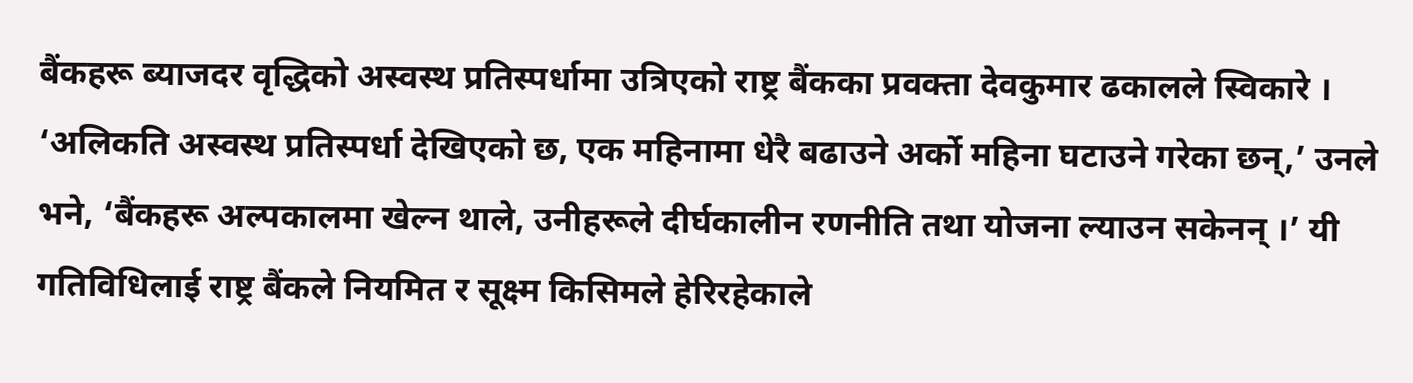बैंकहरू ब्याजदर वृद्धिको अस्वस्थ प्रतिस्पर्धामा उत्रिएको राष्ट्र बैंकका प्रवक्ता देवकुमार ढकालले स्विकारे । ‘अलिकति अस्वस्थ प्रतिस्पर्धा देखिएको छ, एक महिनामा धेरै बढाउने अर्को महिना घटाउने गरेका छन्,’ उनले भने, ‘बैंकहरू अल्पकालमा खेल्न थाले, उनीहरूले दीर्घकालीन रणनीति तथा योजना ल्याउन सकेनन् ।’ यी गतिविधिलाई राष्ट्र बैंकले नियमित र सूक्ष्म किसिमले हेरिरहेकाले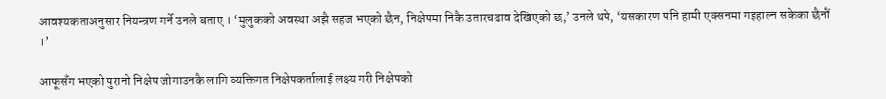आवश्यकताअनुसार नियन्त्रण गर्ने उनले बताए । ‘मुलुकको अवस्था अझै सहज भएको छैन, निक्षेपमा निकै उतारचढाव देखिएको छ,’ उनले थपे, ‘यसकारण पनि हामी एक्सनमा गइहाल्न सकेका छैनौं ।’

आफूसँग भएको पुरानो निक्षेप जोगाउनकै लागि व्यक्तिगत निक्षेपकर्तालाई लक्ष्य गरी निक्षेपको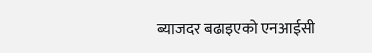ब्याजदर बढाइएको एनआईसी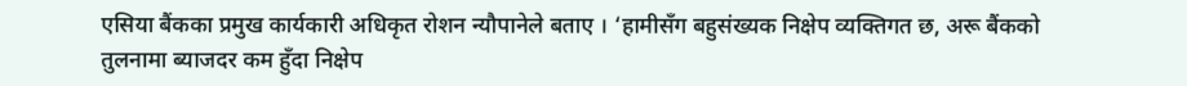एसिया बैंकका प्रमुख कार्यकारी अधिकृत रोशन न्यौपानेले बताए । ‘हामीसँग बहुसंख्यक निक्षेप व्यक्तिगत छ, अरू बैंकको तुलनामा ब्याजदर कम हुँदा निक्षेप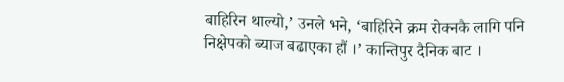बाहिरिन थाल्यो,’ उनले भने, ‘बाहिरिने क्रम रोक्नकै लागि पनि निक्षेपको ब्याज बढाएका हौं ।’ कान्तिपुर दैनिक बाट ।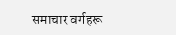समाचार वर्गहरू